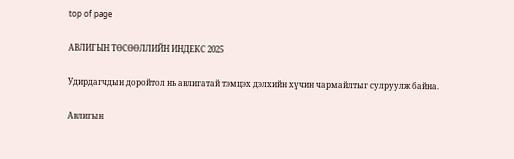top of page

АВЛИГЫН ТӨСӨӨЛЛИЙН ИНДЕКС 2025

Удирдагчдын доройтол нь авлигатай тэмцэх дэлхийн хүчин чармайлтыг сулруулж байна.

Авлигын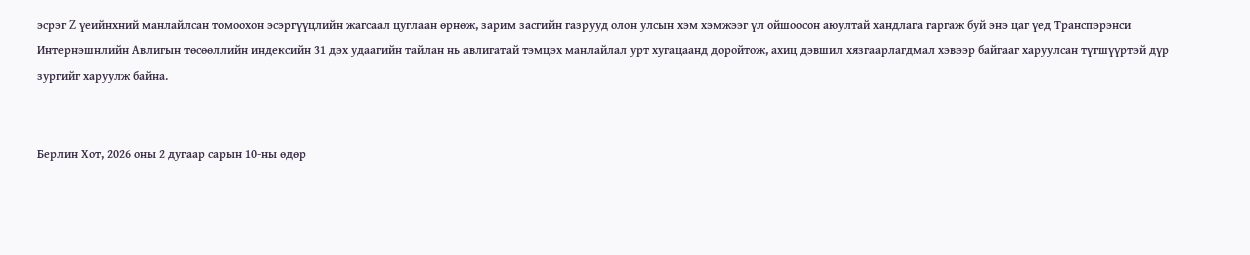эсрэг Z үеийнхний манлайлсан томоохон эсэргүүцлийн жагсаал цуглаан өрнөж, зарим засгийн газрууд олон улсын хэм хэмжээг үл ойшоосон аюултай хандлага гаргаж буй энэ цаг үед Транспэрэнси Интернэшнлийн Авлигын төсөөллийн индексийн 31 дэх удаагийн тайлан нь авлигатай тэмцэх манлайлал урт хугацаанд доройтож, ахиц дэвшил хязгаарлагдмал хэвээр байгааг харуулсан түгшүүртэй дүр зургийг харуулж байна.


Берлин Хот, 2026 оны 2 дугаар сарын 10-ны өдөр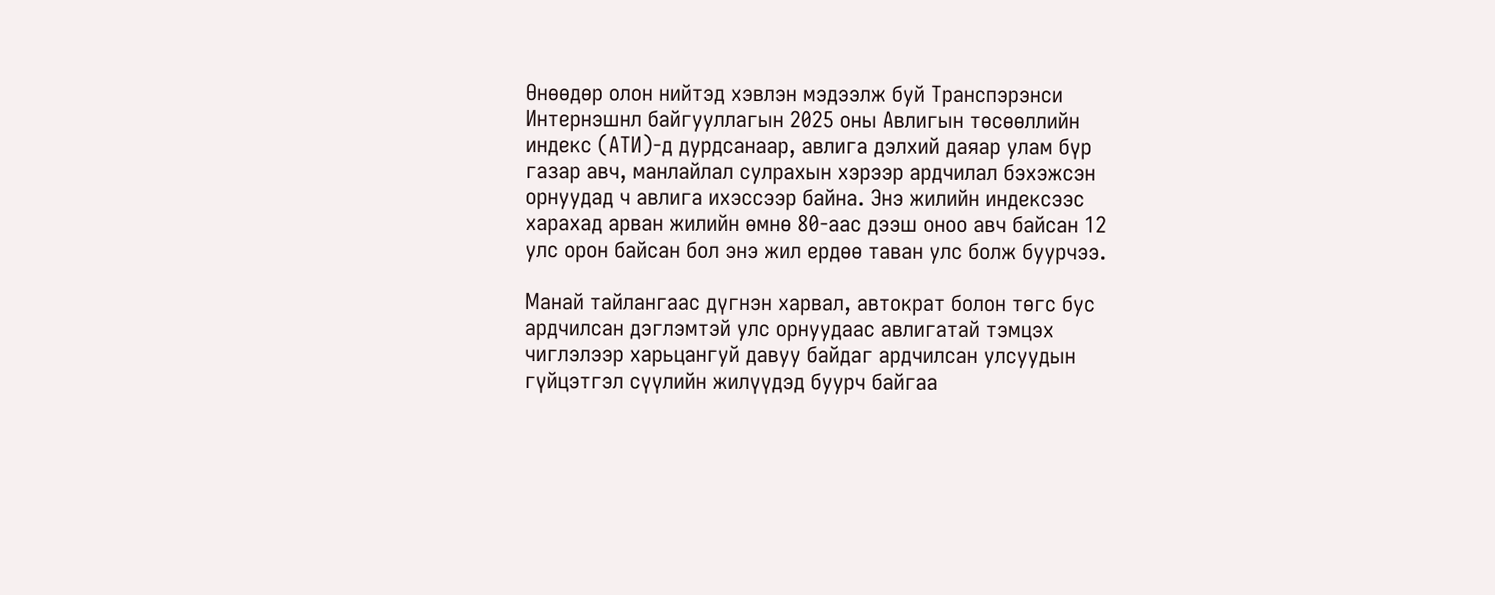Өнөөдөр олон нийтэд хэвлэн мэдээлж буй Транспэрэнси Интернэшнл байгууллагын 2025 оны Авлигын төсөөллийн индекс (АТИ)-д дурдсанаар, авлига дэлхий даяар улам бүр газар авч, манлайлал сулрахын хэрээр ардчилал бэхэжсэн орнуудад ч авлига ихэссээр байна. Энэ жилийн индексээс харахад арван жилийн өмнө 80-аас дээш оноо авч байсан 12 улс орон байсан бол энэ жил ердөө таван улс болж буурчээ.

Манай тайлангаас дүгнэн харвал, автократ болон төгс бус ардчилсан дэглэмтэй улс орнуудаас авлигатай тэмцэх чиглэлээр харьцангуй давуу байдаг ардчилсан улсуудын гүйцэтгэл сүүлийн жилүүдэд буурч байгаа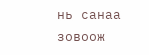нь санаа зовоож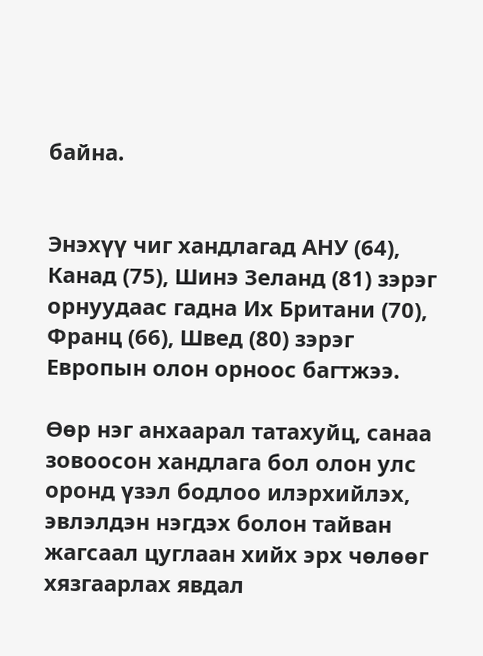байна.


Энэхүү чиг хандлагад АНУ (64), Канад (75), Шинэ Зеланд (81) зэрэг орнуудаас гадна Их Британи (70), Франц (66), Швед (80) зэрэг Европын олон орноос багтжээ.

Өөр нэг анхаарал татахуйц, санаа зовоосон хандлага бол олон улс оронд үзэл бодлоо илэрхийлэх, эвлэлдэн нэгдэх болон тайван жагсаал цуглаан хийх эрх чөлөөг хязгаарлах явдал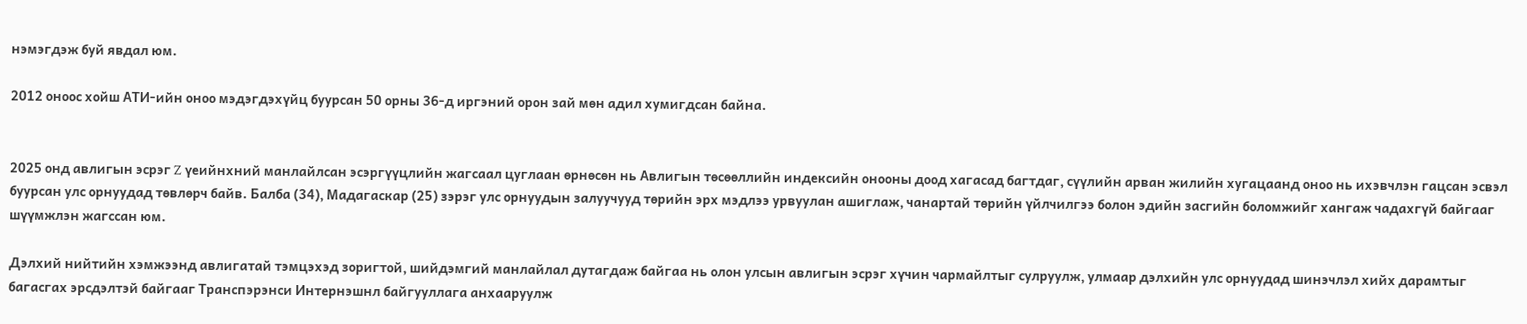нэмэгдэж буй явдал юм.

2012 оноос хойш АТИ-ийн оноо мэдэгдэхүйц буурсан 50 орны 36-д иргэний орон зай мөн адил хумигдсан байна.


2025 онд авлигын эсрэг Z үеийнхний манлайлсан эсэргүүцлийн жагсаал цуглаан өрнөсөн нь Авлигын төсөөллийн индексийн онооны доод хагасад багтдаг, сүүлийн арван жилийн хугацаанд оноо нь ихэвчлэн гацсан эсвэл буурсан улс орнуудад төвлөрч байв. Балба (34), Мадагаскар (25) зэрэг улс орнуудын залуучууд төрийн эрх мэдлээ урвуулан ашиглаж, чанартай төрийн үйлчилгээ болон эдийн засгийн боломжийг хангаж чадахгүй байгааг шүүмжлэн жагссан юм.

Дэлхий нийтийн хэмжээнд авлигатай тэмцэхэд зоригтой, шийдэмгий манлайлал дутагдаж байгаа нь олон улсын авлигын эсрэг хүчин чармайлтыг сулруулж, улмаар дэлхийн улс орнуудад шинэчлэл хийх дарамтыг багасгах эрсдэлтэй байгааг Транспэрэнси Интернэшнл байгууллага анхааруулж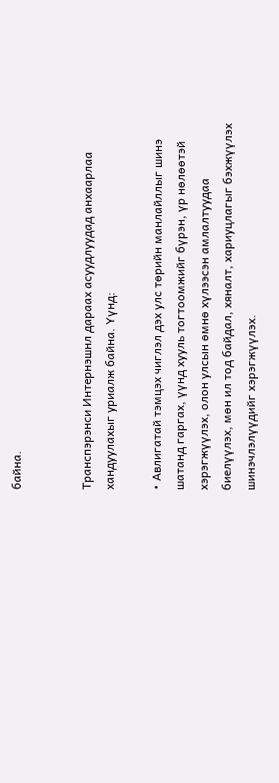байна.


Транспэрэнси Интернэшнл дараах асуудлуудад анхаарлаа хандуулахыг уриалж байна. Үүнд:

• Авлигатай тэмцэх чиглэл дэх улс төрийн манлайллыг шинэ шатанд гаргах, үүнд хууль тогтоомжийг бүрэн, үр нөлөөтэй хэрэгжүүлэх, олон улсын өмнө хүлээсэн амлалтуудаа биелүүлэх, мөн ил тод байдал, хяналт, хариуцлагыг бэхжүүлэх шинэчлэлүүдийг хэрэгжүүлэх.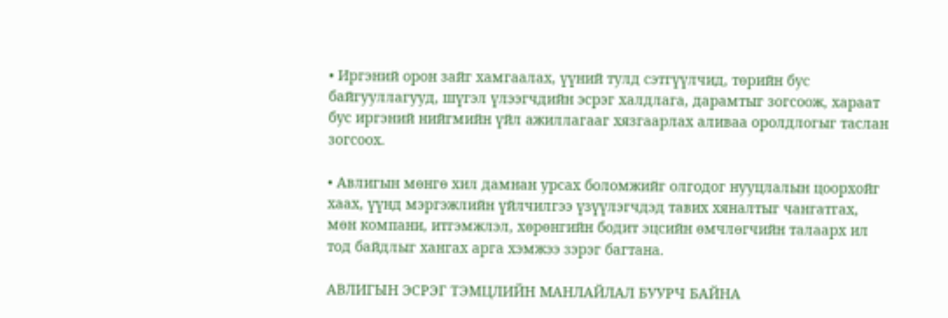• Иргэний орон зайг хамгаалах, үүний тулд сэтгүүлчид, төрийн бус байгууллагууд, шүгэл үлээгчдийн эсрэг халдлага, дарамтыг зогсоож, хараат бус иргэний нийгмийн үйл ажиллагааг хязгаарлах аливаа оролдлогыг таслан зогсоох.

• Авлигын мөнгө хил дамнан урсах боломжийг олгодог нууцлалын цоорхойг хаах, үүнд мэргэжлийн үйлчилгээ үзүүлэгчдэд тавих хяналтыг чангатгах, мөн компани, итгэмжлэл, хөрөнгийн бодит эцсийн өмчлөгчийн талаарх ил тод байдлыг хангах арга хэмжээ зэрэг багтана.

АВЛИГЫН ЭСРЭГ ТЭМЦЛИЙН МАНЛАЙЛАЛ БУУРЧ БАЙНА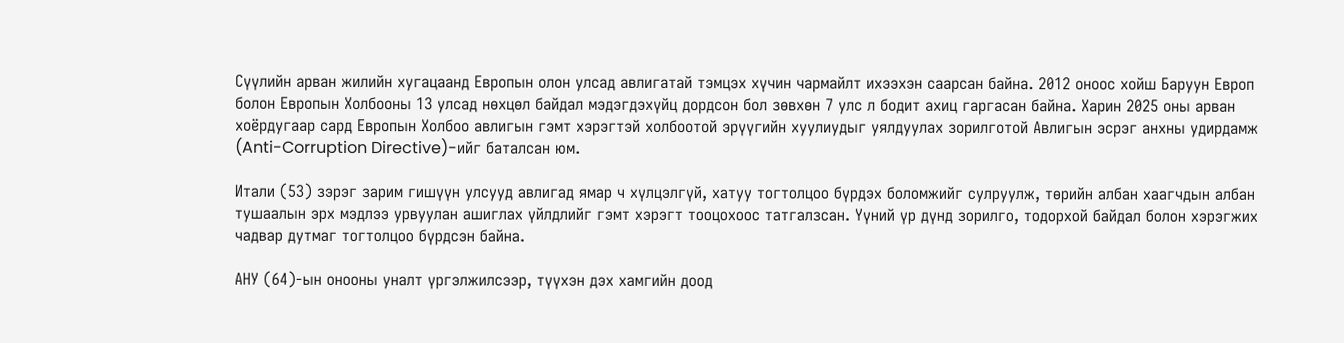Сүүлийн арван жилийн хугацаанд Европын олон улсад авлигатай тэмцэх хүчин чармайлт ихээхэн саарсан байна. 2012 оноос хойш Баруун Европ болон Европын Холбооны 13 улсад нөхцөл байдал мэдэгдэхүйц дордсон бол зөвхөн 7 улс л бодит ахиц гаргасан байна. Харин 2025 оны арван хоёрдугаар сард Европын Холбоо авлигын гэмт хэрэгтэй холбоотой эрүүгийн хуулиудыг уялдуулах зорилготой Авлигын эсрэг анхны удирдамж (Anti-Corruption Directive)-ийг баталсан юм.

Итали (53) зэрэг зарим гишүүн улсууд авлигад ямар ч хүлцэлгүй, хатуу тогтолцоо бүрдэх боломжийг сулруулж, төрийн албан хаагчдын албан тушаалын эрх мэдлээ урвуулан ашиглах үйлдлийг гэмт хэрэгт тооцохоос татгалзсан. Үүний үр дүнд зорилго, тодорхой байдал болон хэрэгжих чадвар дутмаг тогтолцоо бүрдсэн байна.

АНУ (64)-ын онооны уналт үргэлжилсээр, түүхэн дэх хамгийн доод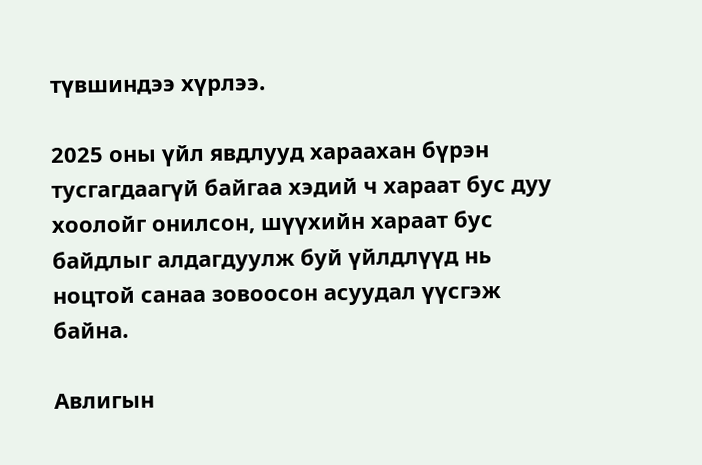түвшиндээ хүрлээ.

2025 оны үйл явдлууд хараахан бүрэн тусгагдаагүй байгаа хэдий ч хараат бус дуу хоолойг онилсон, шүүхийн хараат бус байдлыг алдагдуулж буй үйлдлүүд нь ноцтой санаа зовоосон асуудал үүсгэж байна.

Авлигын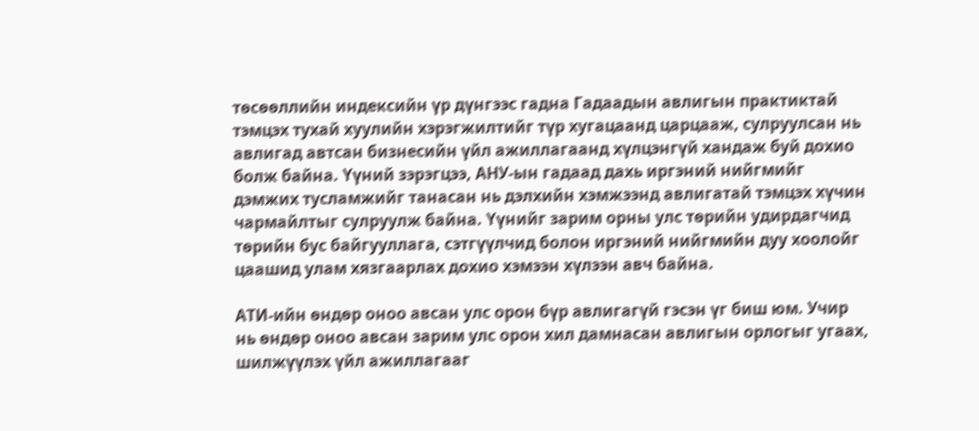төсөөллийн индексийн үр дүнгээс гадна Гадаадын авлигын практиктай тэмцэх тухай хуулийн хэрэгжилтийг түр хугацаанд царцааж, сулруулсан нь авлигад автсан бизнесийн үйл ажиллагаанд хүлцэнгүй хандаж буй дохио болж байна. Үүний зэрэгцээ, АНУ-ын гадаад дахь иргэний нийгмийг дэмжих тусламжийг танасан нь дэлхийн хэмжээнд авлигатай тэмцэх хүчин чармайлтыг сулруулж байна. Үүнийг зарим орны улс төрийн удирдагчид төрийн бус байгууллага, сэтгүүлчид болон иргэний нийгмийн дуу хоолойг цаашид улам хязгаарлах дохио хэмээн хүлээн авч байна.

АТИ-ийн өндөр оноо авсан улс орон бүр авлигагүй гэсэн үг биш юм. Учир нь өндөр оноо авсан зарим улс орон хил дамнасан авлигын орлогыг угаах, шилжүүлэх үйл ажиллагааг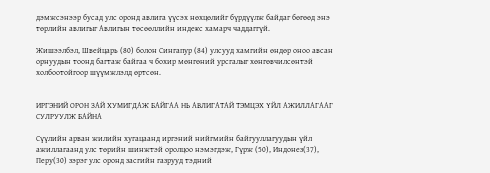дэмжсэнээр бусад улс оронд авлига үүсэх нөхцөлийг бүрдүүлж байдаг бөгөөд энэ төрлийн авлигыг Авлигын төсөөллийн индекс хамарч чаддаггүй.

Жишээлбэл, Швейцарь (80) болон Сингапур (84) улсууд хамгийн өндөр оноо авсан орнуудын тоонд багтаж байгаа ч бохир мөнгөний урсгалыг хөнгөвчилсөнтэй холбоотойгоор шүүмжлэлд өртсөн.


ИРГЭНИЙ ОРОН ЗАЙ ХУМИГДАЖ БАЙГАА НЬ АВЛИГАТАЙ ТЭМЦЭХ ҮЙЛ АЖИЛЛАГААГ СУЛРУУЛЖ БАЙНА

Сүүлийн арван жилийн хугацаанд иргэний нийгмийн байгууллагуудын үйл ажиллагаанд улс төрийн шинжтэй оролцоо нэмэгдэж, Гүрж (50), Индонез(37), Перу(30) зэрэг улс оронд засгийн газрууд тэдний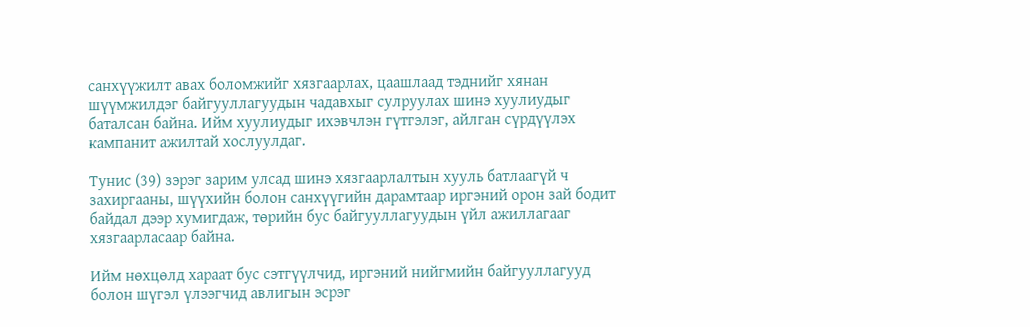санхүүжилт авах боломжийг хязгаарлах, цаашлаад тэднийг хянан шүүмжилдэг байгууллагуудын чадавхыг сулруулах шинэ хуулиудыг баталсан байна. Ийм хуулиудыг ихэвчлэн гүтгэлэг, айлган сүрдүүлэх кампанит ажилтай хослуулдаг.

Тунис (39) зэрэг зарим улсад шинэ хязгаарлалтын хууль батлаагүй ч захиргааны, шүүхийн болон санхүүгийн дарамтаар иргэний орон зай бодит байдал дээр хумигдаж, төрийн бус байгууллагуудын үйл ажиллагааг хязгаарласаар байна.

Ийм нөхцөлд хараат бус сэтгүүлчид, иргэний нийгмийн байгууллагууд болон шүгэл үлээгчид авлигын эсрэг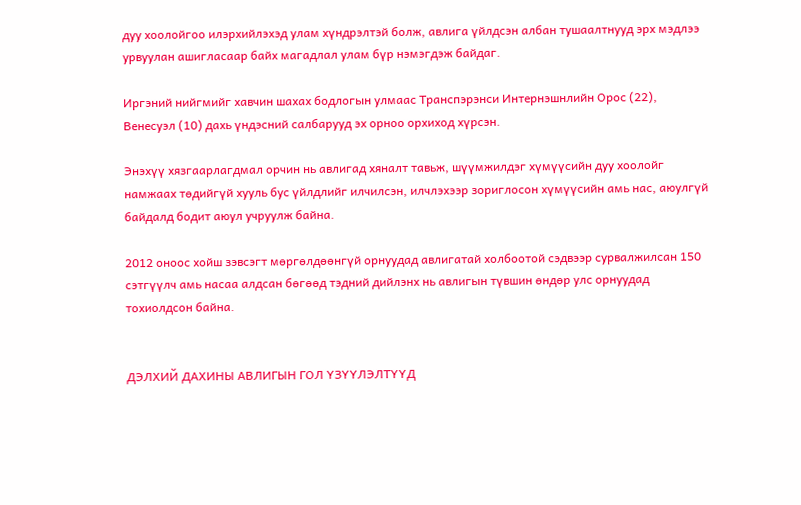дуу хоолойгоо илэрхийлэхэд улам хүндрэлтэй болж, авлига үйлдсэн албан тушаалтнууд эрх мэдлээ урвуулан ашигласаар байх магадлал улам бүр нэмэгдэж байдаг.

Иргэний нийгмийг хавчин шахах бодлогын улмаас Транспэрэнси Интернэшнлийн Орос (22), Венесуэл (10) дахь үндэсний салбарууд эх орноо орхиход хүрсэн.

Энэхүү хязгаарлагдмал орчин нь авлигад хяналт тавьж, шүүмжилдэг хүмүүсийн дуу хоолойг намжаах төдийгүй хууль бус үйлдлийг илчилсэн, илчлэхээр зориглосон хүмүүсийн амь нас, аюулгүй байдалд бодит аюул учруулж байна.

2012 оноос хойш зэвсэгт мөргөлдөөнгүй орнуудад авлигатай холбоотой сэдвээр сурвалжилсан 150 сэтгүүлч амь насаа алдсан бөгөөд тэдний дийлэнх нь авлигын түвшин өндөр улс орнуудад тохиолдсон байна.


ДЭЛХИЙ ДАХИНЫ АВЛИГЫН ГОЛ ҮЗҮҮЛЭЛТҮҮД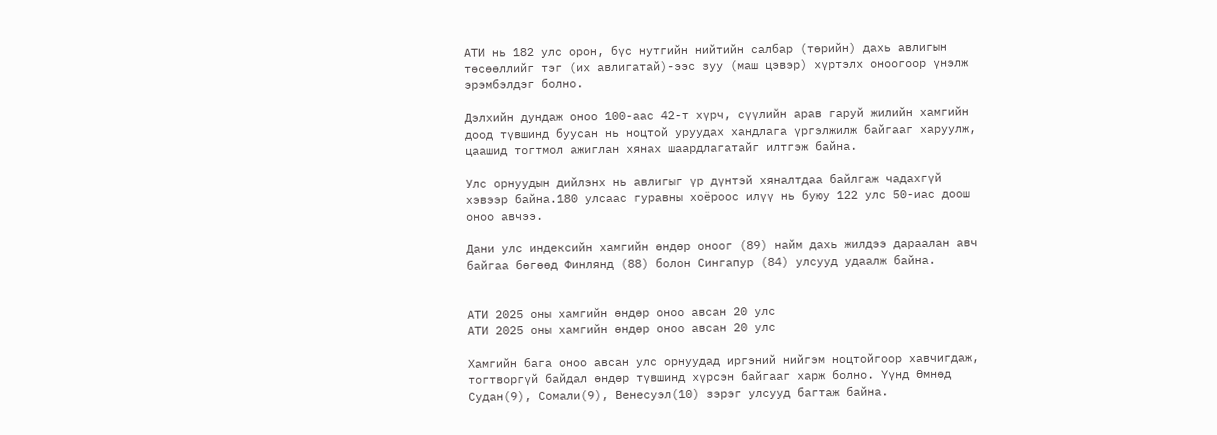АТИ нь 182 улс орон, бүс нутгийн нийтийн салбар (төрийн) дахь авлигын төсөөллийг тэг (их авлигатай)-ээс зуу (маш цэвэр) хүртэлх оноогоор үнэлж эрэмбэлдэг болно.

Дэлхийн дундаж оноо 100-аас 42-т хүрч, сүүлийн арав гаруй жилийн хамгийн доод түвшинд буусан нь ноцтой уруудах хандлага үргэлжилж байгааг харуулж, цаашид тогтмол ажиглан хянах шаардлагатайг илтгэж байна.

Улс орнуудын дийлэнх нь авлигыг үр дүнтэй хяналтдаа байлгаж чадахгүй хэвээр байна.180 улсаас гуравны хоёроос илүү нь буюу 122 улс 50-иас доош оноо авчээ.

Дани улс индексийн хамгийн өндөр оноог (89) найм дахь жилдээ дараалан авч байгаа бөгөөд Финлянд (88) болон Сингапур (84) улсууд удаалж байна.


АТИ 2025 оны хамгийн өндөр оноо авсан 20 улс
АТИ 2025 оны хамгийн өндөр оноо авсан 20 улс

Хамгийн бага оноо авсан улс орнуудад иргэний нийгэм ноцтойгоор хавчигдаж, тогтворгүй байдал өндөр түвшинд хүрсэн байгааг харж болно. Үүнд Өмнөд Судан(9), Сомали(9), Венесуэл(10) зэрэг улсууд багтаж байна.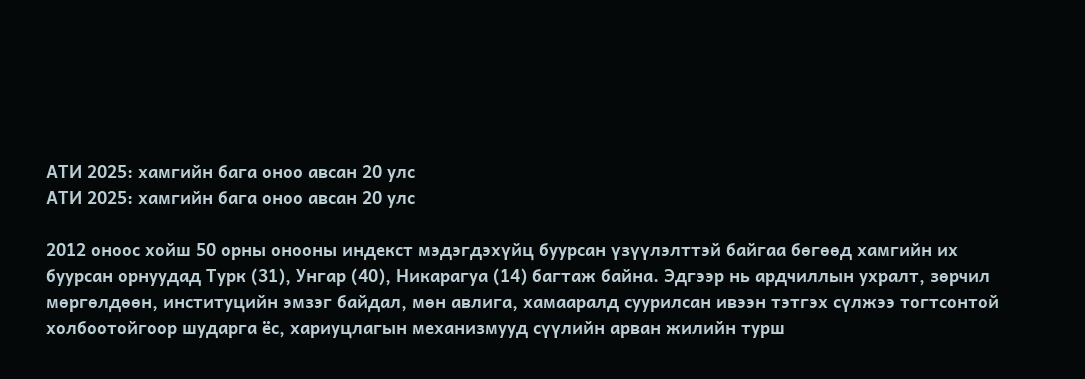АТИ 2025: хамгийн бага оноо авсан 20 улс
АТИ 2025: хамгийн бага оноо авсан 20 улс

2012 оноос хойш 50 орны онооны индекст мэдэгдэхүйц буурсан үзүүлэлттэй байгаа бөгөөд хамгийн их буурсан орнуудад Турк (31), Унгар (40), Никарагуа (14) багтаж байна. Эдгээр нь ардчиллын ухралт, зөрчил мөргөлдөөн, институцийн эмзэг байдал, мөн авлига, хамааралд суурилсан ивээн тэтгэх сүлжээ тогтсонтой холбоотойгоор шударга ёс, хариуцлагын механизмууд сүүлийн арван жилийн турш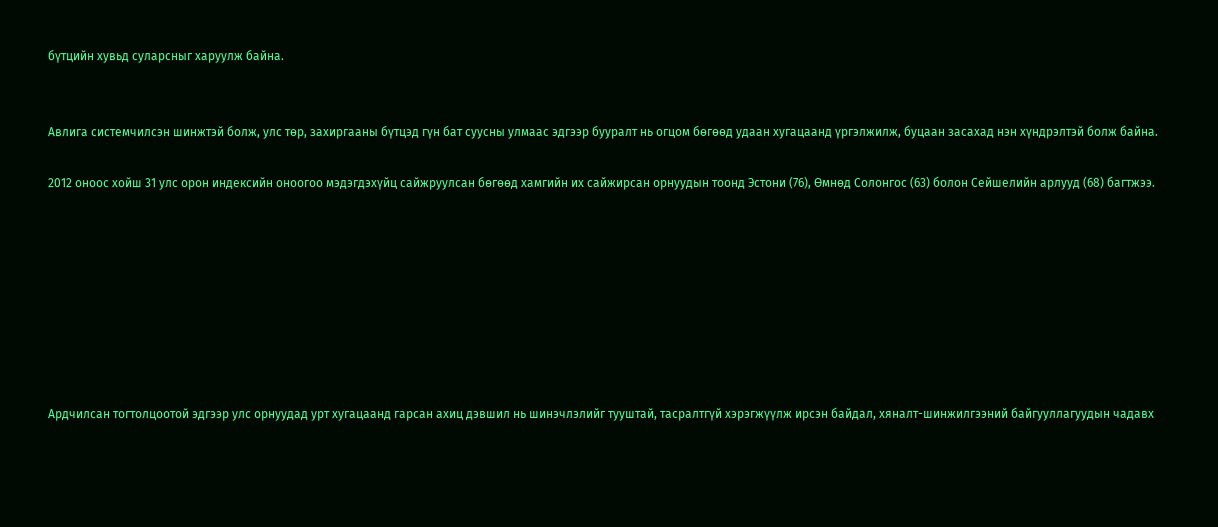бүтцийн хувьд суларсныг харуулж байна.


Авлига системчилсэн шинжтэй болж, улс төр, захиргааны бүтцэд гүн бат суусны улмаас эдгээр бууралт нь огцом бөгөөд удаан хугацаанд үргэлжилж, буцаан засахад нэн хүндрэлтэй болж байна.

2012 оноос хойш 31 улс орон индексийн оноогоо мэдэгдэхүйц сайжруулсан бөгөөд хамгийн их сайжирсан орнуудын тоонд Эстони (76), Өмнөд Солонгос (63) болон Сейшелийн арлууд (68) багтжээ.








Ардчилсан тогтолцоотой эдгээр улс орнуудад урт хугацаанд гарсан ахиц дэвшил нь шинэчлэлийг тууштай, тасралтгүй хэрэгжүүлж ирсэн байдал, хяналт-шинжилгээний байгууллагуудын чадавх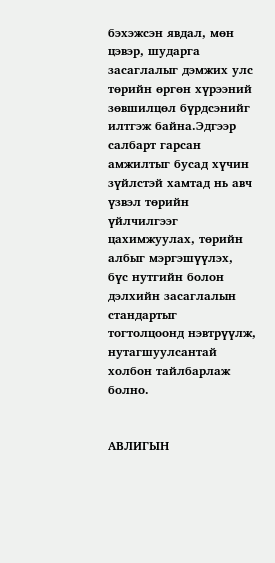бэхэжсэн явдал, мөн цэвэр, шударга засаглалыг дэмжих улс төрийн өргөн хүрээний зөвшилцөл бүрдсэнийг илтгэж байна.Эдгээр салбарт гарсан амжилтыг бусад хүчин зүйлстэй хамтад нь авч үзвэл төрийн үйлчилгээг цахимжуулах, төрийн албыг мэргэшүүлэх, бүс нутгийн болон дэлхийн засаглалын стандартыг тогтолцоонд нэвтрүүлж, нутагшуулсантай холбон тайлбарлаж болно.


АВЛИГЫН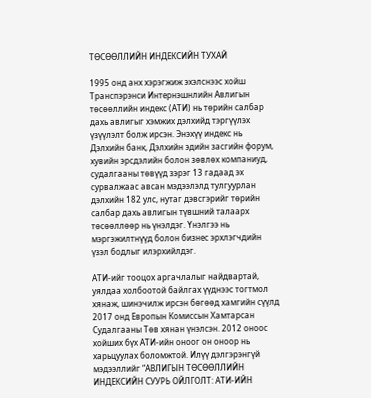ТӨСӨӨЛЛИЙН ИНДЕКСИЙН ТУХАЙ

1995 онд анх хэрэгжиж эхэлснээс хойш Транспэрэнси Интернэшнлийн Авлигын төсөөллийн индекс (АТИ) нь төрийн салбар дахь авлигыг хэмжих дэлхийд тэргүүлэх үзүүлэлт болж ирсэн. Энэхүү индекс нь Дэлхийн банк, Дэлхийн эдийн засгийн форум, хувийн эрсдэлийн болон зөвлөх компаниуд, судалгааны төвүүд зэрэг 13 гадаад эх сурвалжаас авсан мэдээлэлд тулгуурлан дэлхийн 182 улс, нутаг дэвсгэрийг төрийн салбар дахь авлигын түвшний талаарх төсөөллөөр нь үнэлдэг. Үнэлгээ нь мэргэжилтнүүд болон бизнес эрхлэгчдийн үзэл бодлыг илэрхийлдэг.

АТИ-ийг тооцох аргачлалыг найдвартай, уялдаа холбоотой байлгах үүднээс тогтмол хянаж, шинэчилж ирсэн бөгөөд хамгийн сүүлд 2017 онд Европын Комиссын Хамтарсан Судалгааны Төв хянан үнэлсэн. 2012 оноос хойших бүх АТИ-ийн оноог он оноор нь харьцуулах боломжтой. Илүү дэлгэрэнгүй мэдээллийг “АВЛИГЫН ТӨСӨӨЛЛИЙН ИНДЕКСИЙН СУУРЬ ОЙЛГОЛТ: АТИ-ИЙН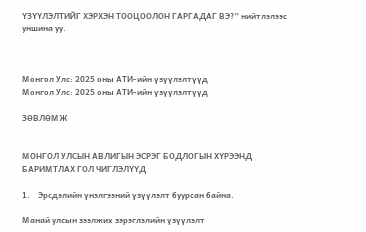ҮЗҮҮЛЭЛТИЙГ ХЭРХЭН ТООЦООЛОН ГАРГАДАГ ВЭ?” нийтлэлээс уншина уу.



Монгол Улс: 2025 оны АТИ-ийн үзүүлэлтүүд
Монгол Улс: 2025 оны АТИ-ийн үзүүлэлтүүд

ЗӨВЛӨМЖ


МОНГОЛ УЛСЫН АВЛИГЫН ЭСРЭГ БОДЛОГЫН ХҮРЭЭНД БАРИМТЛАХ ГОЛ ЧИГЛЭЛҮҮД

1.    Эрсдэлийн үнэлгээний үзүүлэлт буурсан байна.

Манай улсын зээлжих зэрэглэлийн үзүүлэлт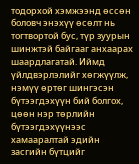тодорхой хэмжээнд өссөн боловч энэхүү өсөлт нь тогтвортой бус, түр зуурын шинжтэй байгааг анхаарах шаардлагатай. Иймд үйлдвэрлэлийг хөгжүүлж, нэмүү өртөг шингэсэн бүтээгдэхүүн бий болгох, цөөн нэр төрлийн бүтээгдэхүүнээс хамааралтай эдийн засгийн бүтцийг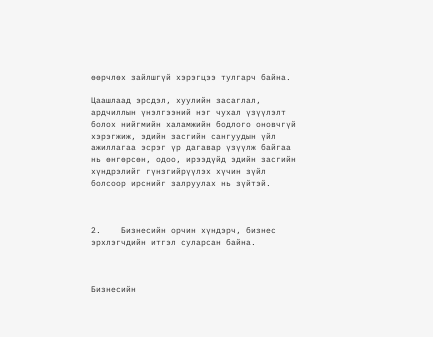өөрчлөх зайлшгүй хэрэгцээ тулгарч байна.

Цаашлаад эрсдэл, хуулийн засаглал, ардчиллын үнэлгээний нэг чухал үзүүлэлт болох нийгмийн халамжийн бодлого оновчгүй хэрэгжиж, эдийн засгийн сангуудын үйл ажиллагаа эсрэг үр дагавар үзүүлж байгаа нь өнгөрсөн, одоо, ирээдүйд эдийн засгийн хүндрэлийг гүнзгийрүүлэх хүчин зүйл болсоор ирснийг залруулах нь зүйтэй.



2.    Бизнесийн орчин хүндэрч, бизнес эрхлэгчдийн итгэл суларсан байна.



Бизнесийн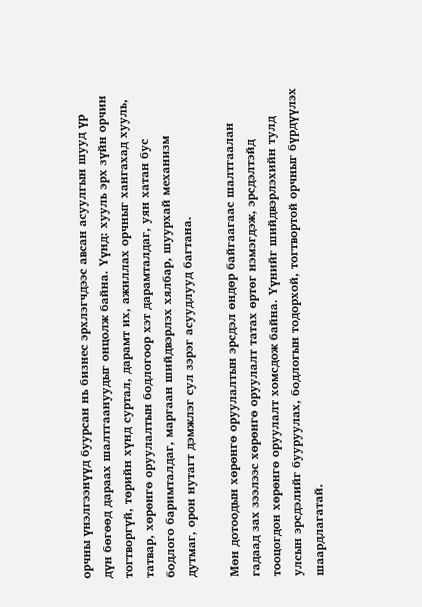орчны үнэлгээнүүд буурсан нь бизнес эрхлэгчдээс авсан асуулгын шууд үр дүн бөгөөд дараах шалтгаануудыг онцолж байна. Үүнд: хууль эрх зүйн орчин тогтворгүй, төрийн хүнд суртал, дарамт их, ажиллах орчныг хангахад хууль, татвар, хөрөнгө оруулалтын бодлогоор хэт дарамталдаг, уян хатан бус бодлого баримталдаг, маргаан шийдвэрлэх хялбар, шуурхай механизм дутмаг, орон нутагт дэмжлэг сул зэрэг асуудлууд багтана.

Мөн дотоодын хөрөнгө оруулалтын эрсдэл өндөр байгаагаас шалтгаалан гадаад зах зээлээс хөрөнгө оруулалт татах өртөг нэмэгдэж, эрсдэлтэйд тооцогдон хөрөнгө оруулалт хомсдож байна. Үүнийг шийдвэрлэхийн тулд улсын эрсдэлийг бууруулах, бодлогын тодорхой, тогтвортой орчныг бүрдүүлэх шаардлагатай.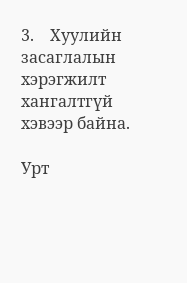3.    Хуулийн засаглалын хэрэгжилт хангалтгүй хэвээр байна.

Урт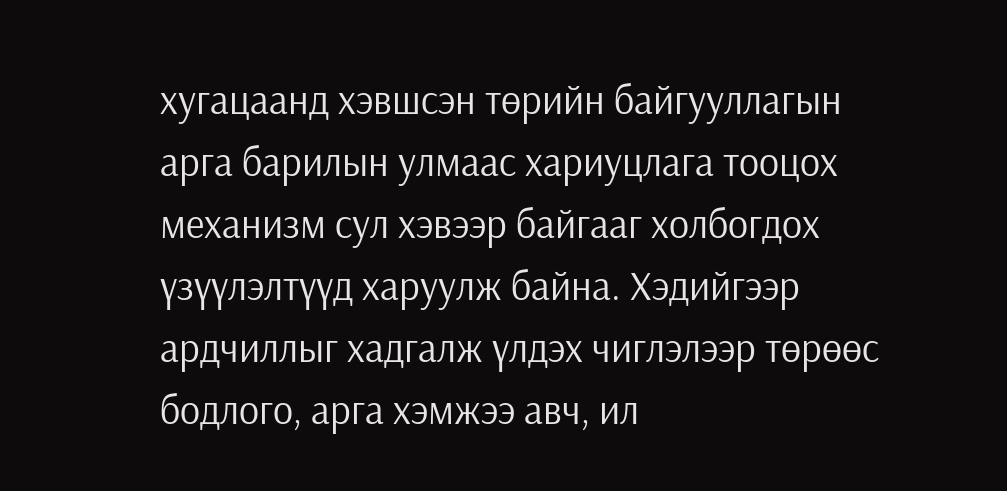хугацаанд хэвшсэн төрийн байгууллагын арга барилын улмаас хариуцлага тооцох механизм сул хэвээр байгааг холбогдох үзүүлэлтүүд харуулж байна. Хэдийгээр ардчиллыг хадгалж үлдэх чиглэлээр төрөөс бодлого, арга хэмжээ авч, ил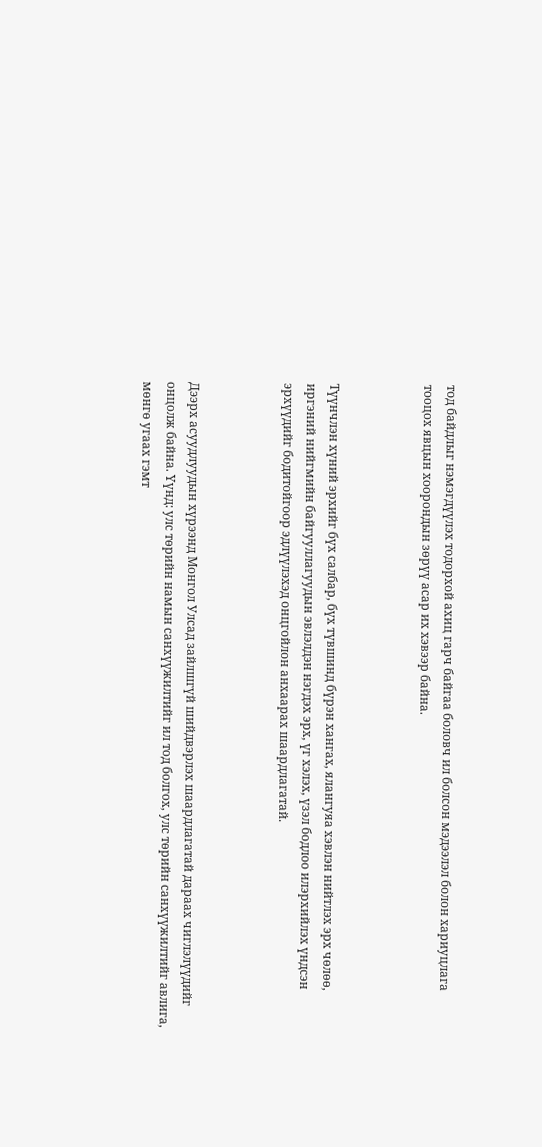тод байдлыг нэмэгдүүлэх тодорхой ахиц гарч байгаа боловч ил болсон мэдээлэл болон хариуцлага тооцох явцын хоорондын зөрүү асар их хэвээр байна.



Түүнчлэн хүний эрхийг бүх салбар, бүх түвшинд бүрэн хангах, ялангуяа хэвлэн нийтлэх эрх чөлөө, иргэний нийгмийн байгууллагуудын эвлэлдэн нэгдэх эрх, үг хэлэх, үзэл бодлоо илэрхийлэх үндсэн эрхүүдийг бодитойгоор эдлүүлэхэд онцгойлон анхаарах шаардлагатай.



Дээрх асуудлуудын хүрээнд Монгол Улсад зайлшгүй шийдвэрлэх шаардлагатай дараах чиглэлүүдийг онцолж байна. Үүнд: улс төрийн намын санхүүжилтийг ил тод болгох, улс төрийн санхүүжилтийг авлига, мөнгө угаах гэмт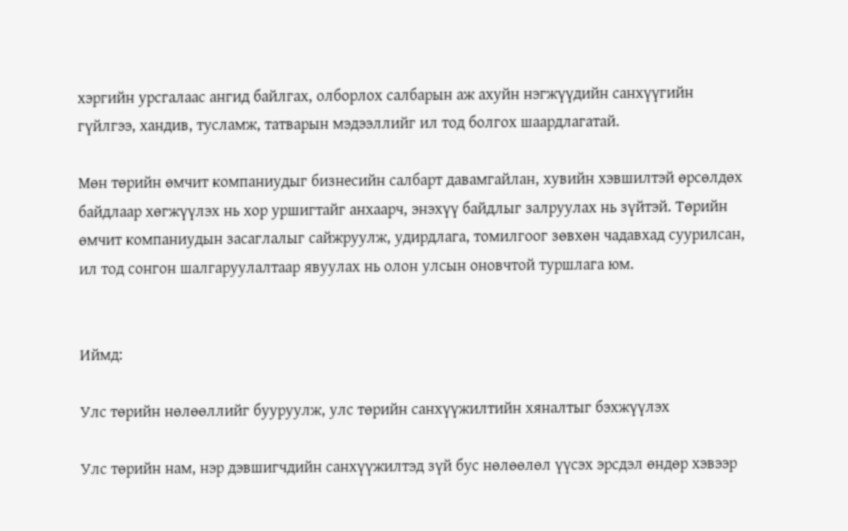хэргийн урсгалаас ангид байлгах, олборлох салбарын аж ахуйн нэгжүүдийн санхүүгийн гүйлгээ, хандив, тусламж, татварын мэдээллийг ил тод болгох шаардлагатай.

Мөн төрийн өмчит компаниудыг бизнесийн салбарт давамгайлан, хувийн хэвшилтэй өрсөлдөх байдлаар хөгжүүлэх нь хор уршигтайг анхаарч, энэхүү байдлыг залруулах нь зүйтэй. Төрийн өмчит компаниудын засаглалыг сайжруулж, удирдлага, томилгоог зөвхөн чадавхад суурилсан, ил тод сонгон шалгаруулалтаар явуулах нь олон улсын оновчтой туршлага юм.


Иймд:

Улс төрийн нөлөөллийг бууруулж, улс төрийн санхүүжилтийн хяналтыг бэхжүүлэх

Улс төрийн нам, нэр дэвшигчдийн санхүүжилтэд зүй бус нөлөөлөл үүсэх эрсдэл өндөр хэвээр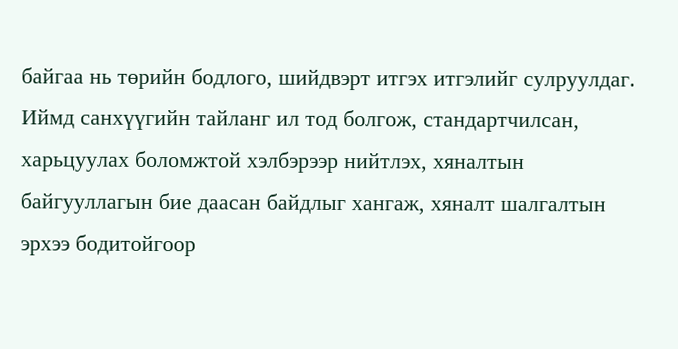байгаа нь төрийн бодлого, шийдвэрт итгэх итгэлийг сулруулдаг. Иймд санхүүгийн тайланг ил тод болгож, стандартчилсан, харьцуулах боломжтой хэлбэрээр нийтлэх, хяналтын байгууллагын бие даасан байдлыг хангаж, хяналт шалгалтын эрхээ бодитойгоор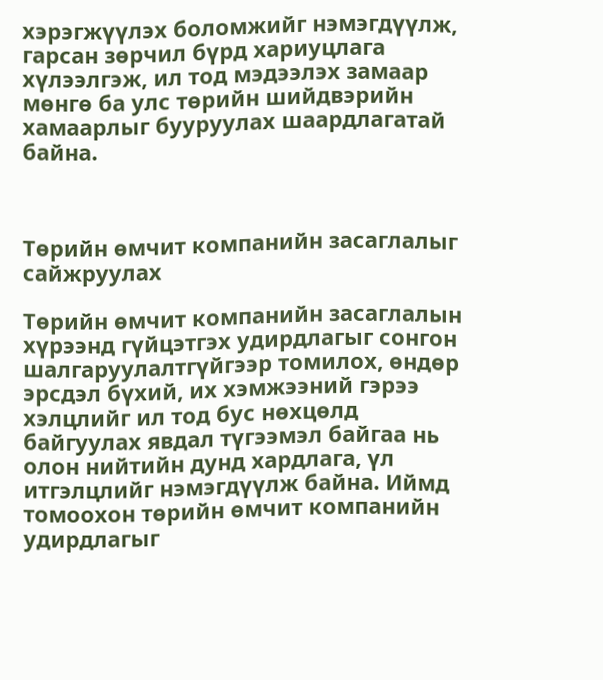хэрэгжүүлэх боломжийг нэмэгдүүлж, гарсан зөрчил бүрд хариуцлага хүлээлгэж, ил тод мэдээлэх замаар мөнгө ба улс төрийн шийдвэрийн хамаарлыг бууруулах шаардлагатай байна.



Төрийн өмчит компанийн засаглалыг сайжруулах

Төрийн өмчит компанийн засаглалын хүрээнд гүйцэтгэх удирдлагыг сонгон шалгаруулалтгүйгээр томилох, өндөр эрсдэл бүхий, их хэмжээний гэрээ хэлцлийг ил тод бус нөхцөлд байгуулах явдал түгээмэл байгаа нь олон нийтийн дунд хардлага, үл итгэлцлийг нэмэгдүүлж байна. Иймд томоохон төрийн өмчит компанийн удирдлагыг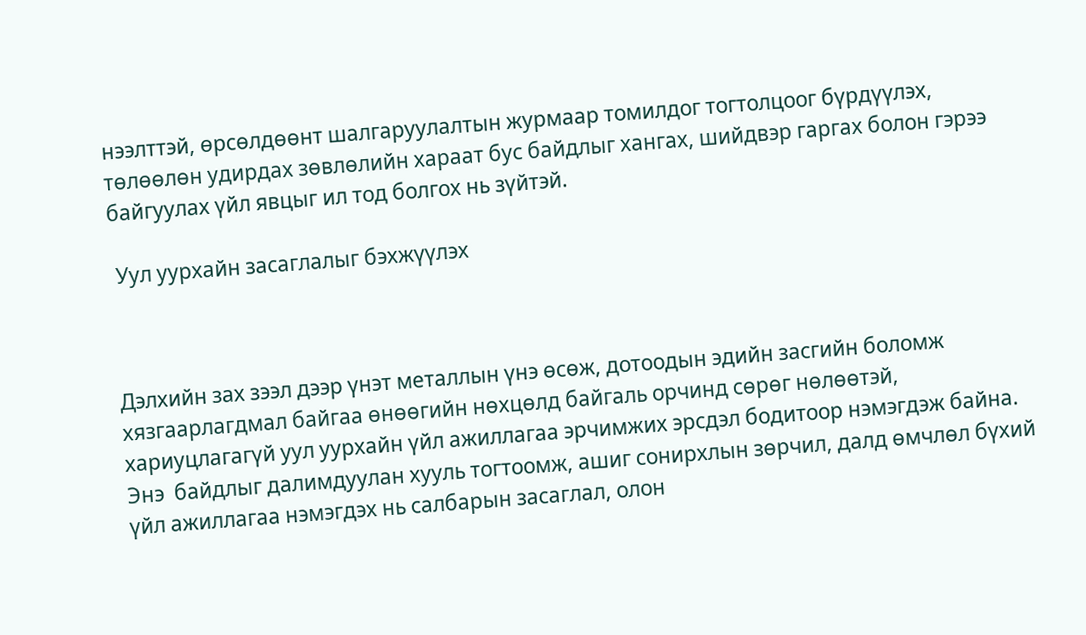нээлттэй, өрсөлдөөнт шалгаруулалтын журмаар томилдог тогтолцоог бүрдүүлэх, төлөөлөн удирдах зөвлөлийн хараат бус байдлыг хангах, шийдвэр гаргах болон гэрээ байгуулах үйл явцыг ил тод болгох нь зүйтэй.

 Уул уурхайн засаглалыг бэхжүүлэх



Дэлхийн зах зээл дээр үнэт металлын үнэ өсөж, дотоодын эдийн засгийн боломж хязгаарлагдмал байгаа өнөөгийн нөхцөлд байгаль орчинд сөрөг нөлөөтэй, хариуцлагагүй уул уурхайн үйл ажиллагаа эрчимжих эрсдэл бодитоор нэмэгдэж байна. Энэ  байдлыг далимдуулан хууль тогтоомж, ашиг сонирхлын зөрчил, далд өмчлөл бүхий үйл ажиллагаа нэмэгдэх нь салбарын засаглал, олон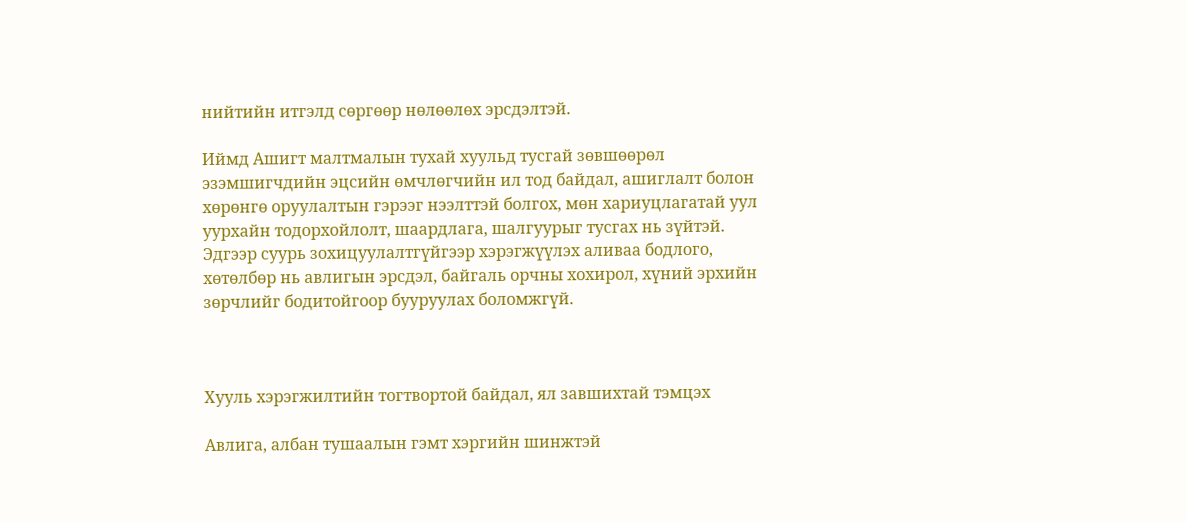нийтийн итгэлд сөргөөр нөлөөлөх эрсдэлтэй.

Иймд Ашигт малтмалын тухай хуульд тусгай зөвшөөрөл эзэмшигчдийн эцсийн өмчлөгчийн ил тод байдал, ашиглалт болон хөрөнгө оруулалтын гэрээг нээлттэй болгох, мөн хариуцлагатай уул уурхайн тодорхойлолт, шаардлага, шалгуурыг тусгах нь зүйтэй. Эдгээр суурь зохицуулалтгүйгээр хэрэгжүүлэх аливаа бодлого, хөтөлбөр нь авлигын эрсдэл, байгаль орчны хохирол, хүний эрхийн зөрчлийг бодитойгоор бууруулах боломжгүй.



Хууль хэрэгжилтийн тогтвортой байдал, ял завшихтай тэмцэх

Авлига, албан тушаалын гэмт хэргийн шинжтэй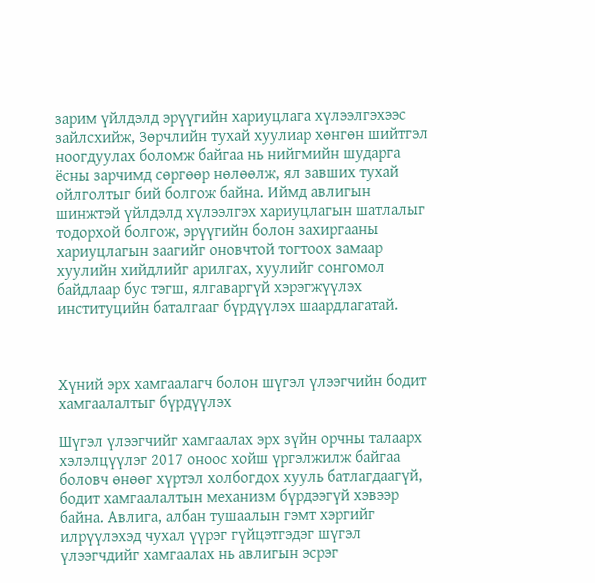зарим үйлдэлд эрүүгийн хариуцлага хүлээлгэхээс зайлсхийж, Зөрчлийн тухай хуулиар хөнгөн шийтгэл ноогдуулах боломж байгаа нь нийгмийн шударга ёсны зарчимд сөргөөр нөлөөлж, ял завших тухай ойлголтыг бий болгож байна. Иймд авлигын шинжтэй үйлдэлд хүлээлгэх хариуцлагын шатлалыг тодорхой болгож, эрүүгийн болон захиргааны хариуцлагын заагийг оновчтой тогтоох замаар хуулийн хийдлийг арилгах, хуулийг сонгомол байдлаар бус тэгш, ялгаваргүй хэрэгжүүлэх институцийн баталгааг бүрдүүлэх шаардлагатай.



Хүний эрх хамгаалагч болон шүгэл үлээгчийн бодит хамгаалалтыг бүрдүүлэх

Шүгэл үлээгчийг хамгаалах эрх зүйн орчны талаарх хэлэлцүүлэг 2017 оноос хойш үргэлжилж байгаа боловч өнөөг хүртэл холбогдох хууль батлагдаагүй, бодит хамгаалалтын механизм бүрдээгүй хэвээр байна. Авлига, албан тушаалын гэмт хэргийг илрүүлэхэд чухал үүрэг гүйцэтгэдэг шүгэл үлээгчдийг хамгаалах нь авлигын эсрэг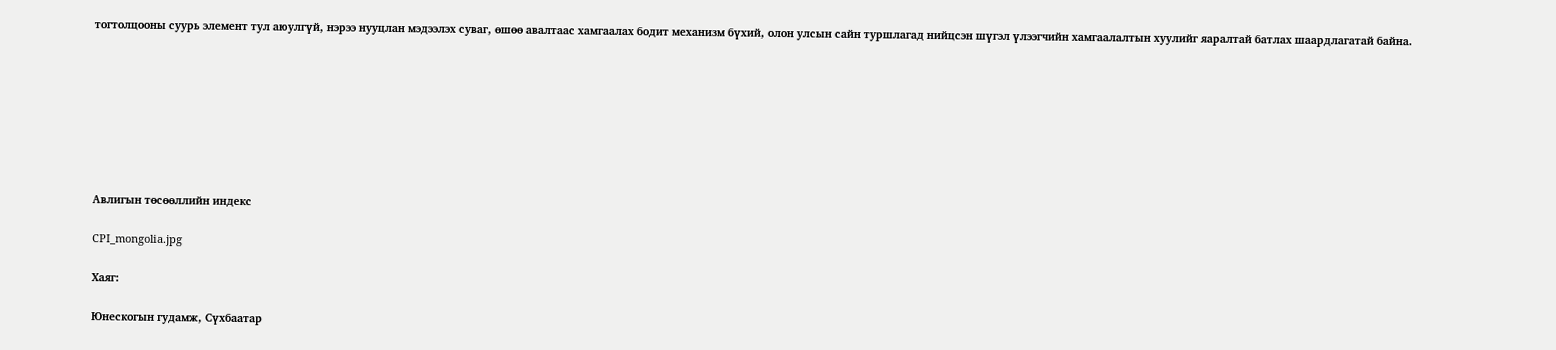тогтолцооны суурь элемент тул аюулгүй, нэрээ нууцлан мэдээлэх суваг, өшөө авалтаас хамгаалах бодит механизм бүхий, олон улсын сайн туршлагад нийцсэн шүгэл үлээгчийн хамгаалалтын хуулийг яаралтай батлах шаардлагатай байна.








Авлигын төсөөллийн индекс

CPI_mongolia.jpg

Хаяг:

Юнескогын гудамж, Сүхбаатар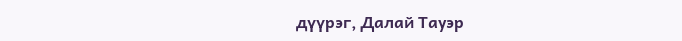дүүрэг, Далай Тауэр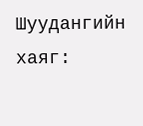Шуудангийн хаяг: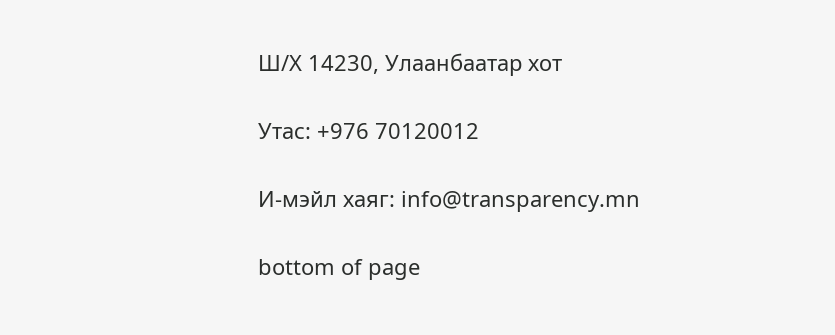Ш/Х 14230, Улаанбаатар хот

Утас: +976 70120012

И-мэйл хаяг: info@transparency.mn

bottom of page